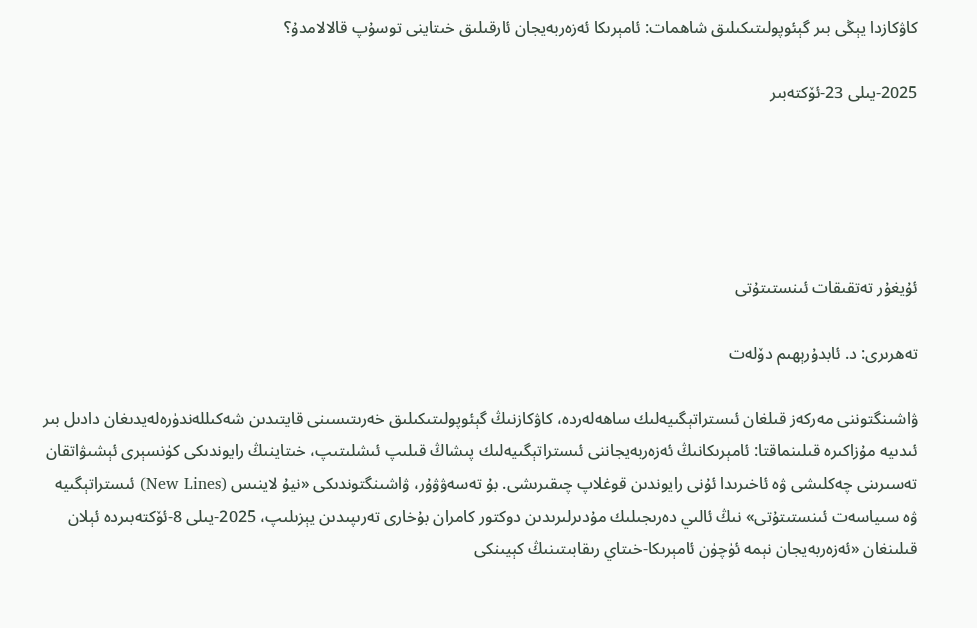كاۋكازدا يېڭى بىر گېئوپولىتىكىلىق شاھمات: ئامېرىكا ئەزەربەيجان ئارقىلىق خىتاينى توسۇپ قالالامدۇ؟

2025-يىلى 23-ئۆكتەبىر





ئۇيغۇر تەتقىقات ئىنستىتۇتى

تەھرىرى: د. ئابدۇرېھىم دۆلەت

ۋاشىنگتوننى مەركەز قىلغان ئىستراتېگىيەلىك ساھەلەردە، كاۋكازنىڭ گېئوپولىتىكىلىق خەرىتىسىنى قايتىدىن شەكىللەندۈرەلەيدىغان دادىل بىر ئىدىيە مۇزاكىرە قىلىنماقتا: ئامېرىكانىڭ ئەزەربەيجاننى ئىستراتېگىيەلىك پىشاڭ قىلىپ ئىشلىتىپ، خىتاينىڭ رايوندىكى كۈنسېرى ئېشىۋاتقان تەسىرىنى چەكلىشى ۋە ئاخىرىدا ئۇنى رايوندىن قوغلاپ چىقىرىشى. بۇ تەسەۋۋۇر، ۋاشىنگتوندىكى «نيۇ لاينىس (New Lines) ئىستراتېگىيە ۋە سىياسەت ئىنستىتۇتى» نىڭ ئالىي دەرىجىلىك مۇدىرلىرىدىن دوكتور كامران بۇخارى تەرىپىدىن يېزىلىپ، 2025-يىلى 8-ئۆكتەبىردە ئېلان قىلىنغان «ئەزەربەيجان نېمە ئۈچۈن ئامېرىكا-خىتاي رىقابىتىنىڭ كېيىنكى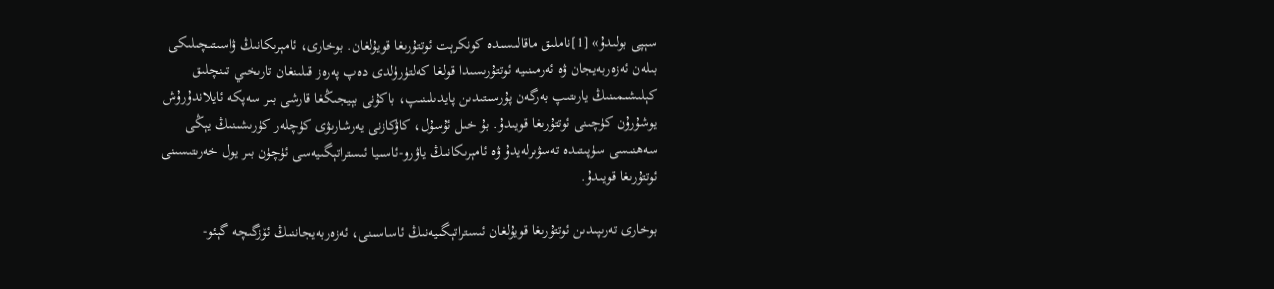سېپى بولىدۇ» [1]ناملىق ماقالىسىدە كونكرېت ئوتتۇرىغا قويۇلغان. بوخارى، ئامېرىكانىڭ ۋاسىتىچىلىكى بىلەن ئەزەربەيجان ۋە ئەرمىنىيە ئوتتۇرىسىدا قولغا كەلتۈرۈلدى دەپ پەرەز قىلىنغان تارىخىي تىنچلىق كېلىشىمىنىڭ يارىتىپ بەرگەن پۇرسىتىدىن پايدىلىنىپ، باكۇنى بېيجىڭغا قارشى بىر سەپكە ئايلاندۇرۇش يوشۇرۇن كۈچىنى ئوتتۇرىغا قويىدۇ. بۇ خىل ئۇسۇل، كاۋكازنى يەرشارىۋى كۈچلەر كۈرىشىنىڭ يېڭى سەھنىسى سۈپىتىدە تەسۋىرلەيدۇ ۋە ئامېرىكانىڭ ياۋرو-ئاسىيا ئىستراتېگىيەسى ئۈچۈن بىر يول خەرىتىسىنى ئوتتۇرىغا قويىدۇ.

بوخارى تەرىپىدىن ئوتتۇرىغا قويۇلغان ئىستراتېگىيەنىڭ ئاساسىنى، ئەزەربەيجاننىڭ ئۆزگىچە گېئو-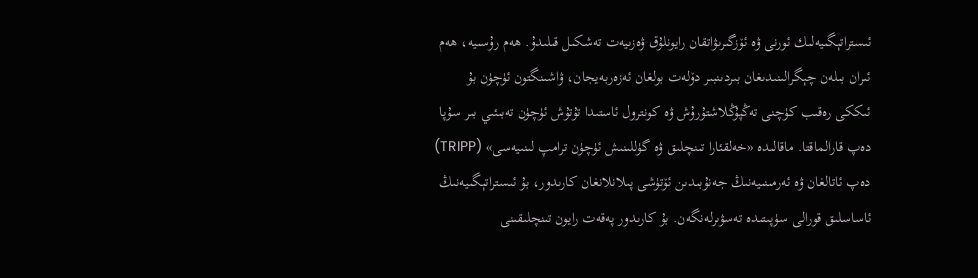ئىستراتېگىيەلىك ئورنى ۋە ئۆزگىرىۋاتقان رايونلۇق ۋەزىيەت تەشكىل قىلىدۇ. ھەم رۇسىيە، ھەم ئىران بىلەن چېگرالىنىدىغان بىردىنبىر دۆلەت بولغان ئەزەربەيجان، ۋاشىنگتون ئۈچۈن بۇ ئىككى رەقىب كۈچنى تەڭپۇڭلاشتۇرۇش ۋە كونترول ئاستىدا تۇتۇش ئۈچۈن تەبىئىي بىر سۇپا دەپ قارالماقتا. ماقالىدە «خەلقئارا تىنچلىق ۋە گۈللىنىش ئۈچۈن ترامپ لىنىيەسى» (TRIPP) دەپ ئاتالغان ۋە ئەرمىنىيەنىڭ جەنۇبىدىن ئۆتۈشى پىلانلانغان كارىدور، بۇ ئىستراتېگىيەنىڭ ئاساسلىق قورالى سۈپىتىدە تەسۋىرلەنگەن. بۇ كارىدور پەقەت رايون تىنچلىقىنى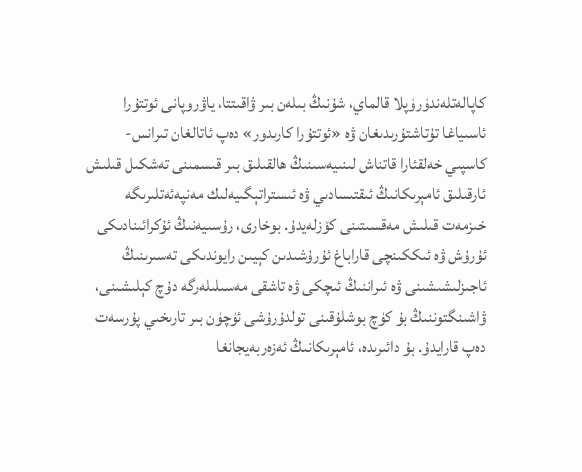كاپالەتلەندۈرۈپلا قالماي، شۇنىڭ بىلەن بىر ۋاقىتتا، ياۋروپانى ئوتتۇرا ئاسىياغا تۇتاشتۇرىدىغان ۋە «ئوتتۇرا كارىدور» دەپ ئاتالغان تىرانس-كاسپىي خەلقئارا قاتناش لىنىيەسىنىڭ ھالقىلىق بىر قىسمىنى تەشكىل قىلىش ئارقىلىق ئامېرىكانىڭ ئىقتىسادىي ۋە ئىستراتېگىيەلىك مەنپەئەتلىرىگە خىزمەت قىلىش مەقسىتىنى كۆزلەيدۇ. بوخارى، رۇسىيەنىڭ ئۇكرائىنادىكى ئۇرۇش ۋە ئىككىنچى قاراباغ ئۇرۇشىدىن كېيىن رايوندىكى تەسىرىنىڭ ئاجىزلىشىشىنى ۋە ئىراننىڭ ئىچكى ۋە تاشقى مەسىلىلەرگە دۇچ كېلىشىنى، ۋاشىنگتوننىڭ بۇ كۈچ بوشلۇقىنى تولدۇرۇشى ئۈچۈن بىر تارىخىي پۇرسەت دەپ قارايدۇ. بۇ دائىرىدە، ئامېرىكانىڭ ئەزەربەيجانغا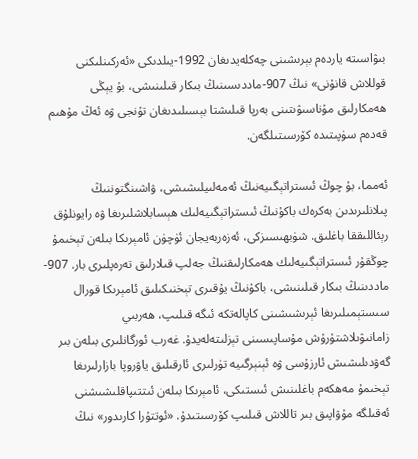بىۋاسىتە ياردەم بېرىشىنى چەكلەيدىغان 1992-يىلدىكى «ئەركىنلىكنى قوللاش قانۇنى» نىڭ 907-ماددىسىنىڭ بىكار قىلىنىشى، بۇ يېڭى ھەمكارلىق مۇناسىۋىتىنى بەرپا قىلىشتا بېسىلىدىغان تۇنجى ۋە ئەڭ مۇھىم قەدەم سۈپىتىدە كۆرسىتىلگەن.

ئەمما، بۇ چوڭ ئىستراتېگىيەنىڭ ئەمەلىيلىشىشى، ۋاشىنگتوننىڭ پىلانلىرىدىن بەكرەك باكۇنىڭ ئىستراتېگىيەلىك ھېسابلاشلىرىغا ۋە رايونلۇق رېئاللىققا باغلىق. شۈبھىسىزكى، ئەزەربەيجان ئۈچۈن ئامېرىكا بىلەن تېخىمۇ چوڭقۇر ئىستراتېگىيەلىك ھەمكارلىقنىڭ جەلپ قىلارلىق تەرەپلىرى بار. 907-ماددىنىڭ بىكار قىلىنىشى، باكۇنىڭ يۇقىرى تېخنىكىلىق ئامېرىكا قورال سىستېمىلىرىغا ئېرىشىشىنى كاپالەتكە ئىگە قىلىپ، ھەربىي زامانىۋىلاشتۇرۇش مۇساپىسىنى تېزلىتەلەيدۇ. غەرب ئورگانلىرى بىلەن بىر گەۋدىلىشىش ئارزۇسى ۋە ئېنېرگىيە تۈرلىرى ئارقىلىق ياۋروپا بازارلىرىغا تېخىمۇ مەھكەم باغلىنىش ئىستىكى، ئامېرىكا بىلەن ئىتتىپاقلىشىشنى ئەقىلگە مۇۋاپىق بىر تاللاش قىلىپ كۆرسىتىدۇ. «ئوتتۇرا كارىدور» نىڭ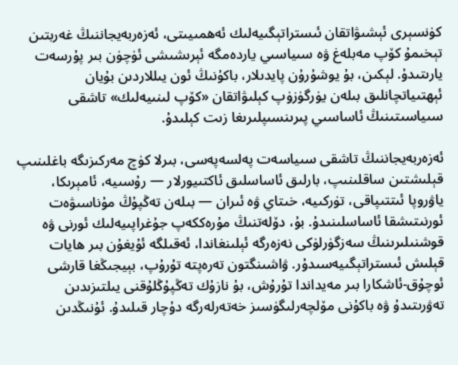كۈنسېرى ئېشىۋاتقان ئىستراتېگىيەلىك ئەھمىيىتى، ئەزەربەيجاننىڭ غەربتىن تېخىمۇ كۆپ مەبلەغ ۋە سىياسىي ياردەمگە ئېرىشىشى ئۈچۈن بىر پۇرسەت يارىتىدۇ. لېكىن، بۇ يوشۇرۇن پايدىلار، باكۇنىڭ ئون يىللاردىن بۇيان ئېھتىياتچانلىق بىلەن يۈرگۈزۈپ كېلىۋاتقان «كۆپ لىنىيەلىك» تاشقى سىياسىتىنىڭ ئاساسىي پىرىنسىپلىرىغا زىت كېلىدۇ.

ئەزەربەيجاننىڭ تاشقى سىياسەت پەلسەپەسى، بىرلا كۈچ مەركىزىگە باغلىنىپ قېلىشتىن ساقلىنىپ، بارلىق ئاساسلىق ئاكتىيورلار — رۇسىيە، ئامېرىكا، ياۋروپا ئىتتىپاقى، تۈركىيە، خىتاي ۋە ئىران — بىلەن تەڭپۇڭ مۇناسىۋەت ئورنىتىشقا ئاساسلىنىدۇ. بۇ، دۆلەتنىڭ مۇرەككەپ جۇغراپىيەلىك ئورنى ۋە قوشنىلىرىنىڭ سەزگۈرلۈكى نەزەرگە ئېلىنغاندا، ئەقىلگە ئۇيغۇن بىر ھايات قېلىش ئىستراتېگىيەسىدۇر. ۋاشىنگتون تەرەپتە تۇرۇپ، بېيجىڭغا قارشى ئوچۇق-ئاشكارا بىر مەيداندا تۇرۇش، بۇ نازۇك تەڭپۇڭلۇقنى يىلتىزىدىن تەۋرىتىدۇ ۋە باكۇنى مۆلچەرلىگۈسىز خەتەرلەرگە دۇچار قىلىدۇ. ئۇنىڭدىن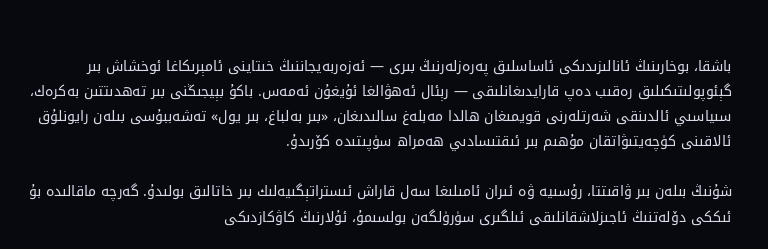باشقا، بوخارىنىڭ ئانالىزىدىكى ئاساسلىق پەرەزلەرنىڭ بىرى — ئەزەربەيجاننىڭ خىتاينى ئامېرىكاغا ئوخشاش بىر گېئوپولىتىكىلىق رەقىب دەپ قارايدىغانلىقى — رېئال ئەھۋالغا ئۇيغۇن ئەمەس. باكۇ بېيجىڭنى بىر تەھدىتتىن بەكرەك، سىياسىي ئالدىنقى شەرتلەرنى قويمىغان ھالدا مەبلەغ سالىدىغان، «بىر بەلباغ، بىر يول» تەشەببۇسى بىلەن رايونلۇق ئالاقىنى كۈچەيتىۋاتقان مۇھىم بىر ئىقتىسادىي ھەمراھ سۈپىتىدە كۆرىدۇ.

شۇنىڭ بىلەن بىر ۋاقىتتا، رۇسىيە ۋە ئىران ئامىلىغا سەل قاراش ئىستراتېگىيەلىك بىر خاتالىق بولىدۇ. گەرچە ماقالىدە بۇ ئىككى دۆلەتنىڭ ئاجىزلاشقانلىقى ئىلگىرى سۈرۈلگەن بولسىمۇ، ئۇلارنىڭ كاۋكازدىكى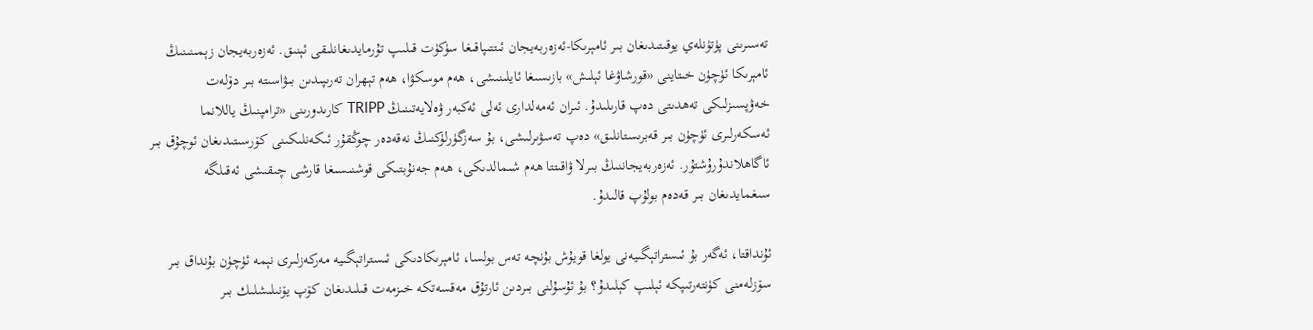تەسىرىنى پۈتۈنلەي يوقىتىدىغان بىر ئامېرىكا-ئەزەربەيجان ئىتتىپاقىغا سۈكۈت قىلىپ تۇرمايدىغانلىقى ئېنىق. ئەزەربەيجان زېمىنىنىڭ ئامېرىكا ئۈچۈن خىتاينى «قورشاۋغا ئېلىش» بازىسىغا ئايلىنىشى، ھەم موسكۋا، ھەم تېھران تەرىپىدىن بىۋاسىتە بىر دۆلەت خەۋپسىزلىكى تەھدىتى دەپ قارىلىدۇ. ئىران ئەمەلدارى ئەلى ئەكبەر ۋەلايەتىنىڭ TRIPP كارىدورىنى «ترامپنىڭ ياللانما ئەسكەرلىرى ئۈچۈن بىر قەبرىستانلىق» دەپ تەسۋىرلىشى، بۇ سەزگۈرلۈكنىڭ نەقەدەر چوڭقۇر ئىكەنلىكىنى كۆرسىتىدىغان ئوچۇق بىر ئاگاھلاندۇرۇشتۇر. ئەزەربەيجاننىڭ بىرلا ۋاقىتتا ھەم شىمالدىكى، ھەم جەنۇبتىكى قوشنىسىغا قارشى چىقىشى ئەقىلگە سىغمايدىغان بىر قەدەم بولۇپ قالىدۇ.

ئۇنداقتا، ئەگەر بۇ ئىستراتېگىيەنى يولغا قويۇش بۇنچە تەس بولسا، ئامېرىكادىكى ئىستراتېگىيە مەركەزلىرى نېمە ئۈچۈن بۇنداق بىر سۆزلەمنى كۈنتەرتىپكە ئېلىپ كېلىدۇ؟ بۇ ئۇسۇلنى بىردىن ئارتۇق مەقسەتكە خىزمەت قىلىدىغان كۆپ يۆنىلىشلىك بىر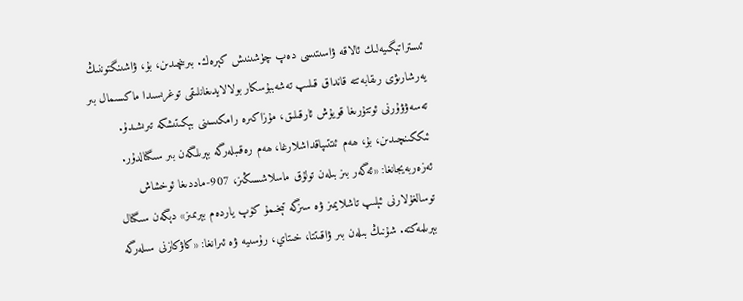ئىستراتېگىيەلىك ئالاقە ۋاسىتىسى دەپ چۈشىنىش كېرەك. بىرىنچىدىن، بۇ، ۋاشىنگتوننىڭ يەرشارىۋى رىقابەتتە قانداق قىلىپ تەشەببۇسكار بولالايدىغانلىقى توغرىسىدا ماكسىمال بىر تەسەۋۋۇرنى ئوتتۇرىغا قويۇش ئارقىلىق، مۇزاكىرە رامكىسىنى بېكىتىشكە تىرىشىدۇ. ئىككىنچىدىن، بۇ، ھەم ئىتتىپاقداشلارغا، ھەم رەقىبلەرگە بېرىلگەن بىر سىگنالدۇر. ئەزەربەيجانغا: «ئەگەر بىز بىلەن تولۇق ماسلاشسىڭىز، 907-ماددىغا ئوخشاش توسالغۇلارنى ئېلىپ تاشلايمىز ۋە سىزگە تېخىمۇ كۆپ ياردەم بېرىمىز» دېگەن سىگنال بېرىلمەكتە. شۇنىڭ بىلەن بىر ۋاقىتتا، خىتاي، رۇسىيە ۋە ئىرانغا: «كاۋكازنى سىلەرگە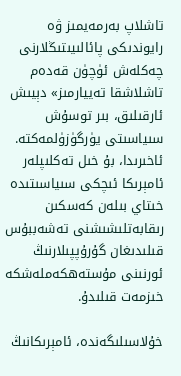تاشلاپ بەرمەيمىز ۋە رايوندىكى پائالىيىتىڭلارنى چەكلەش ئۈچۈن قەدەم تاشلاشقا تەييارمىز» دېيىش ئارقىلىق، بىر توسۇش سىياسىتى يۈرگۈزۈلمەكتە. ئاخىرىدا، بۇ خىل تەكلىپلەر ئامېرىكا ئىچكى سىياسىتىدە خىتاي بىلەن كەسكىن رىقابەتلىشىشنى تەشەببۇس قىلىدىغان گۇرۇپپىلارنىڭ ئورنىنى مۇستەھكەملەشكە خىزمەت قىلىدۇ.

خۇلاسىلىگەندە، ئامېرىكانىڭ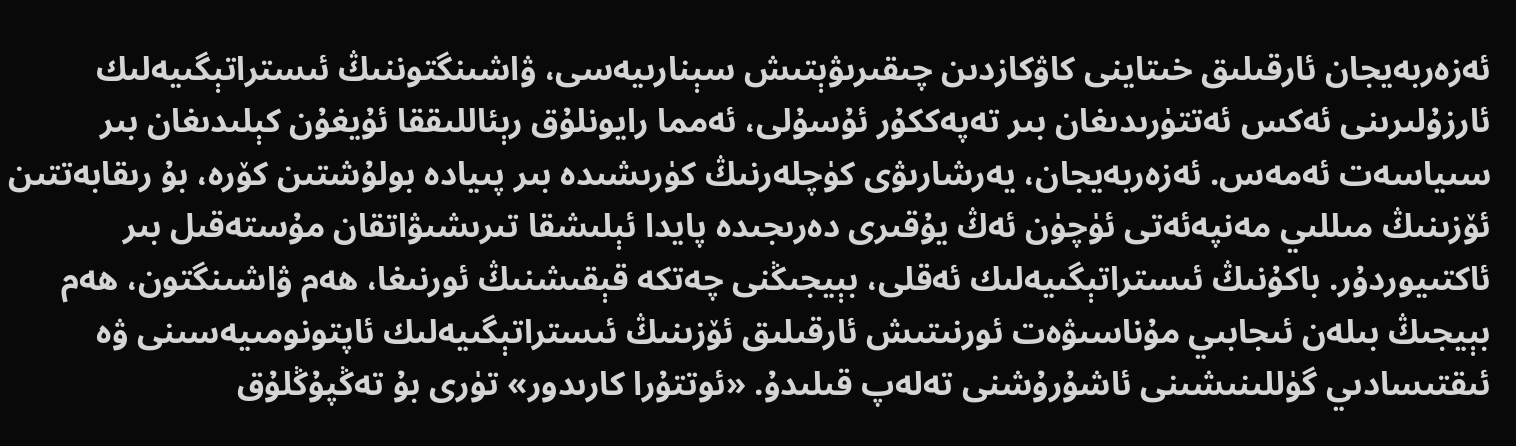ئەزەربەيجان ئارقىلىق خىتاينى كاۋكازدىن چىقىرىۋېتىش سېنارىيەسى، ۋاشىنگتوننىڭ ئىستراتېگىيەلىك ئارزۇلىرىنى ئەكس ئەتتۈرىدىغان بىر تەپەككۇر ئۇسۇلى، ئەمما رايونلۇق رېئاللىققا ئۇيغۇن كېلىدىغان بىر سىياسەت ئەمەس. ئەزەربەيجان، يەرشارىۋى كۈچلەرنىڭ كۈرىشىدە بىر پىيادە بولۇشتىن كۆرە، بۇ رىقابەتتىن ئۆزىنىڭ مىللىي مەنپەئەتى ئۈچۈن ئەڭ يۇقىرى دەرىجىدە پايدا ئېلىشقا تىرىشىۋاتقان مۇستەقىل بىر ئاكتىيوردۇر. باكۇنىڭ ئىستراتېگىيەلىك ئەقلى، بېيجىڭنى چەتكە قېقىشنىڭ ئورنىغا، ھەم ۋاشىنگتون، ھەم بېيجىڭ بىلەن ئىجابىي مۇناسىۋەت ئورنىتىش ئارقىلىق ئۆزىنىڭ ئىستراتېگىيەلىك ئاپتونومىيەسىنى ۋە ئىقتىسادىي گۈللىنىشىنى ئاشۇرۇشنى تەلەپ قىلىدۇ. «ئوتتۇرا كارىدور» تۈرى بۇ تەڭپۇڭلۇق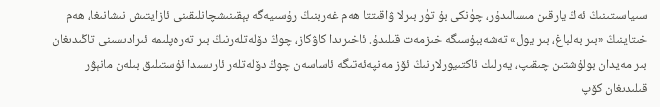سىياسىتىنىڭ ئەڭ يارقىن مىسالىدۇر، چۈنكى بۇ تۈر بىرلا ۋاقىتتا ھەم غەربنىڭ رۇسىيەگە بېقىنىشچانلىقىنى ئازايتىش نىشانىغا، ھەم خىتاينىڭ «بىر بەلباغ، بىر يول» تەشەببۇسىگە خىزمەت قىلىدۇ. ئاخىرىدا كاۋكاز، چوڭ دۆلەتلەرنىڭ بىر تەرەپلىمە ئىرادىسىنى تاڭىدىغان بىر مەيدان بولۇشتىن چىقىپ، يەرلىك ئاكتىيورلارنىڭ ئۆز مەنپەئەتىگە ئاساسەن چوڭ دۆلەتلەر ئارىسىدا ئۇستىلىق بىلەن مانېۋر قىلىدىغان كۆپ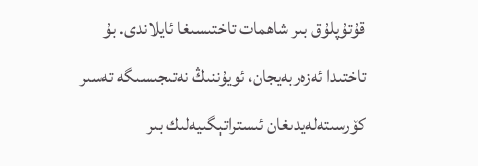قۇتۇپلۇق بىر شاھمات تاختىسىغا ئايلاندى. بۇ تاختىدا ئەزەربەيجان، ئويۇننىڭ نەتىجىسىگە تەسىر كۆرسىتەلەيدىغان ئىستراتېگىيەلىك بىر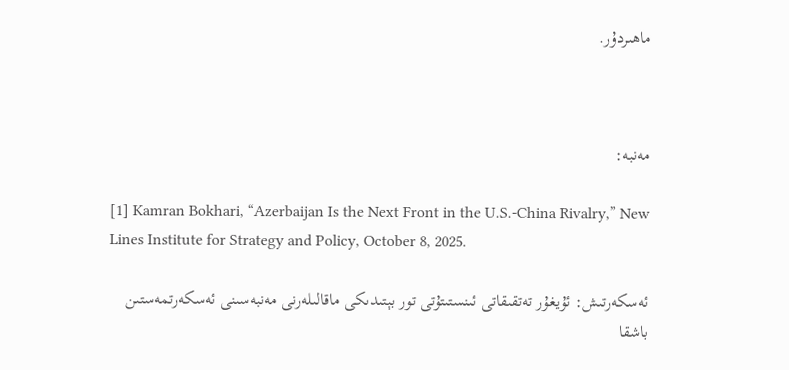ماھىردۇر.



مەنبە:

[1] Kamran Bokhari, “Azerbaijan Is the Next Front in the U.S.-China Rivalry,” New Lines Institute for Strategy and Policy, October 8, 2025.

ئەسكەرتىش: ئۇيغۇر تەتقىقاتى ئىنستىتۇتى تور بېتىدىكى ماقالىلەرنى مەنبەسىنى ئەسكەرتمەستىن باشقا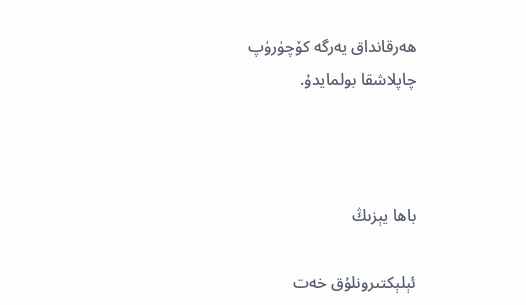ھەرقانداق يەرگە كۆچۈرۈپ چاپلاشقا بولمايدۇ.



باھا يېزىڭ

ئېلېكتىرونلۇق خەت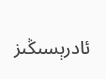ئادرېسىڭىز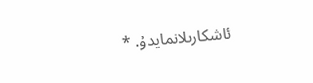ئاشكارىلانمايدۇ. *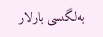بەلگىسى بارلار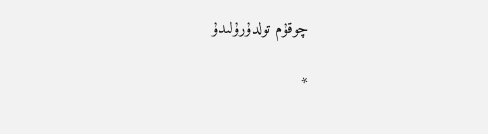چوقۇم تولدۇرۇلىدۇ

*